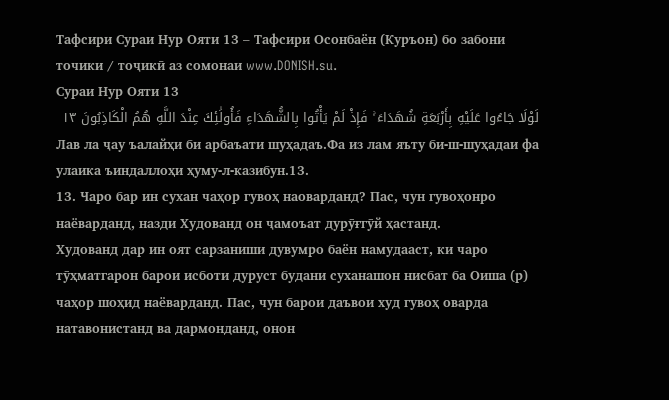Тафсири Сураи Нур Ояти 13 – Тафсири Осонбаён (Куръон) бо забони точики / тоҷикӣ аз сомонаи www.DONISH.su.
Сураи Нур Ояти 13
لَوْلَا جَاءُوا عَلَيْهِ بِأَرْبَعَةِ شُهَدَاءَ ۚ فَإِذْ لَمْ يَأْتُوا بِالشُّهَدَاءِ فَأُولَٰئِكَ عِنْدَ اللَّهِ هُمُ الْكَاذِبُونَ ١٣
Лав ла ҷау ъалайҳи би арбаъати шуҳадаъ.Фа из лам яъту би-ш-шуҳадаи фа улаика ъиндаллоҳи ҳуму-л-казибун.13.
13. Чаро бар ин сухан чаҳор гувоҳ наоварданд? Пас, чун гувоҳонро наёварданд, назди Худованд он ҷамоъат дурӯғгӯй ҳастанд.
Худованд дар ин оят сарзаниши дувумро баён намудааст, ки чаро тӯҳматгарон барои исботи дуруст будани суханашон нисбат ба Оиша (р) чаҳор шоҳид наёварданд. Пас, чун барои даъвои худ гувоҳ оварда натавонистанд ва дармонданд, онон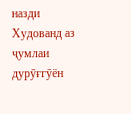назди Худованд аз ҷумлаи дурӯғгӯён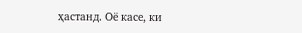ҳастанд. Оё касе, ки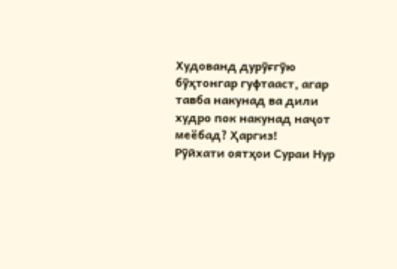Худованд дурӯғгӯю бӯҳтонгар гуфтааст, агар тавба накунад ва дили худро пок накунад наҷот меёбад? Ҳаргиз!
Рӯйхати оятҳои Сураи Нур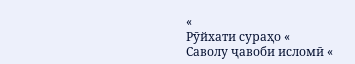«
Рӯйхати сураҳо «
Саволу ҷавоби исломӣ «